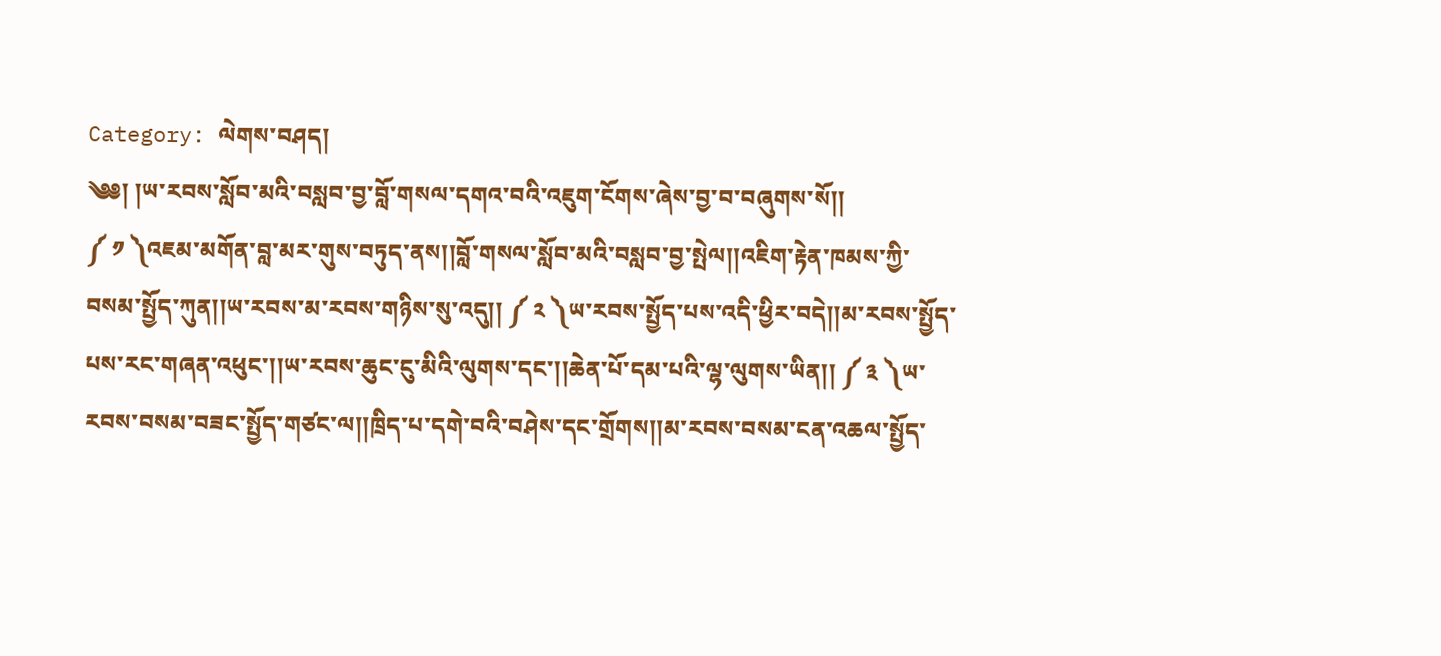Category: ལེགས་བཤད།
༄༅། །ཡ་རབས་སློབ་མའི་བསླབ་བྱ་བློ་གསལ་དགའ་བའི་འཇུག་ངོགས་ཞེས་བྱ་བ་བཞུགས་སོ།།
༼ ༡ ༽འཇམ་མགོན་བླ་མར་གུས་བཏུད་ནས།།བློ་གསལ་སློབ་མའི་བསླབ་བྱ་སྤེལ།།འཇིག་རྟེན་ཁམས་ཀྱི་བསམ་སྤྱོད་ཀུན།།ཡ་རབས་མ་རབས་གཉིས་སུ་འདུ།། ༼ ༢ ༽ཡ་རབས་སྤྱོད་པས་འདི་ཕྱིར་བདེ།།མ་རབས་སྤྱོད་པས་རང་གཞན་འཕུང་།།ཡ་རབས་ཆུང་ངུ་མིའི་ལུགས་དང་།།ཆེན་པོ་དམ་པའི་ལྷ་ལུགས་ཡིན།། ༼ ༣ ༽ཡ་རབས་བསམ་བཟང་སྤྱོད་གཙང་ལ།།ཁྲིད་པ་དགེ་བའི་བཤེས་དང་གྲོགས།།མ་རབས་བསམ་ངན་འཆལ་སྤྱོད་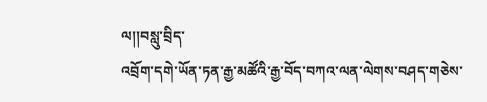ལ།།བསླུ་བྲིད་
འབྲོག་དགེ་ཡོན་ཏན་རྒྱ་མཚོའི་རྒྱ་བོད་བཀའ་ལན་ལེགས་བཤད་གཅེས་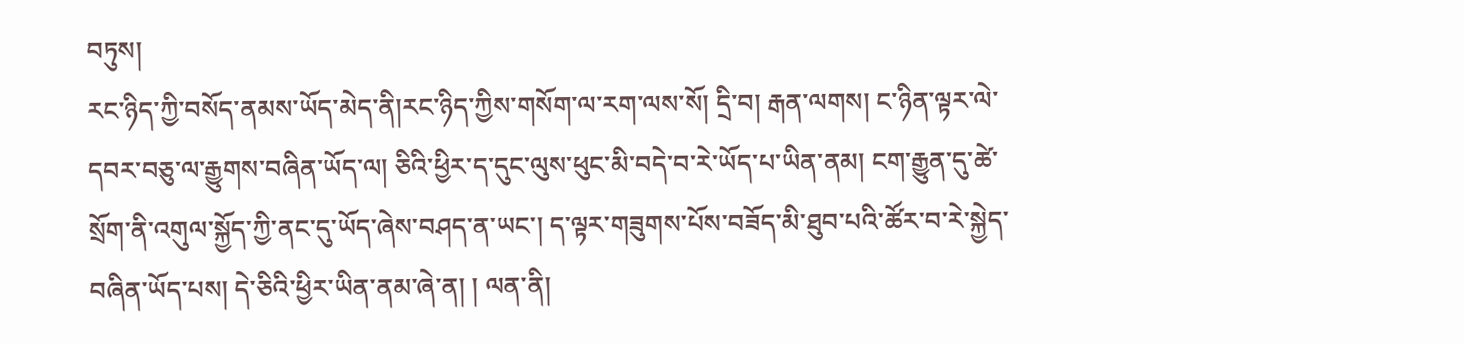བཏུས།
རང་ཉིད་ཀྱི་བསོད་ནམས་ཡོད་མེད་ནི།རང་ཉིད་ཀྱིས་གསོག་ལ་རག་ལས་སོ། དྲི་བ། རྒན་ལགས། ང་ཉིན་ལྟར་ལེ་དབར་བཅུ་ལ་རྒྱུགས་བཞིན་ཡོད་ལ། ཅིའི་ཕྱིར་ད་དུང་ལུས་ཕུང་མི་བདེ་བ་རེ་ཡོད་པ་ཡིན་ནམ། ངག་རྒྱུན་དུ་ཚེ་སྲོག་ནི་འགུལ་སྐྱོད་ཀྱི་ནང་དུ་ཡོད་ཞེས་བཤད་ན་ཡང་། ད་ལྟར་གཟུགས་པོས་བཟོད་མི་ཐུབ་པའི་ཚོར་བ་རེ་སྐྱེད་བཞིན་ཡོད་པས། དེ་ཅིའི་ཕྱིར་ཡིན་ནམ་ཞེ་ན། ། ལན་ནི།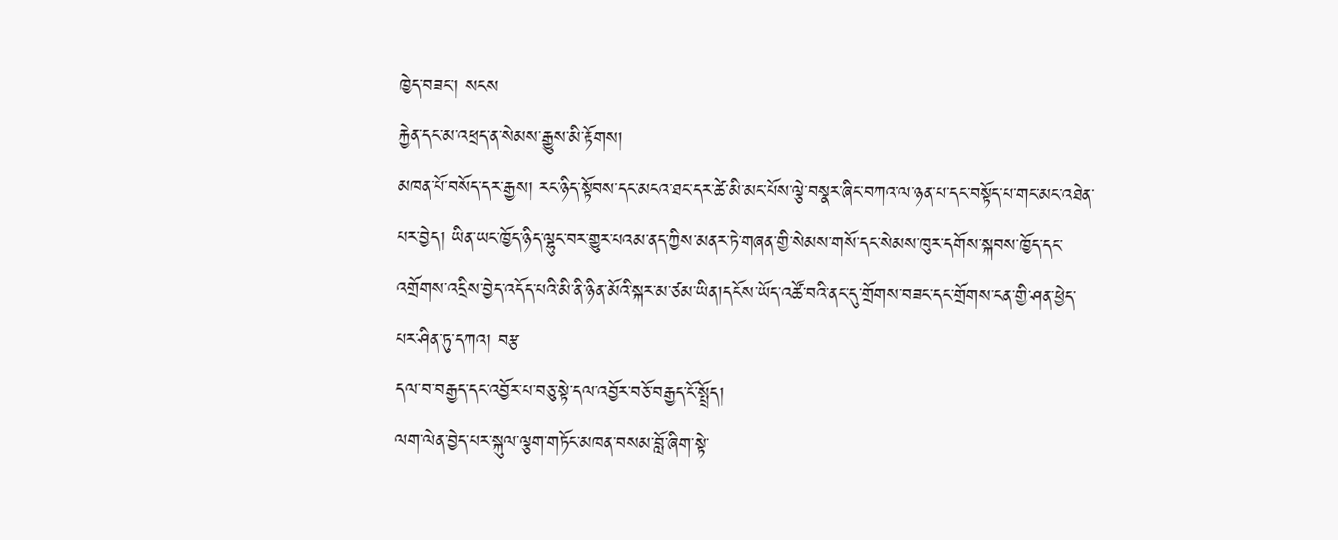ཁྱེད་བཟང་། སངས
རྐྱེན་དང་མ་འཕྲད་ན་སེམས་རྒྱུས་མི་རྟོགས།
མཁན་པོ་བསོད་དར་རྒྱས། རང་ཉིད་སྟོབས་དང་མངའ་ཐང་དར་ཚེ་མི་མང་པོས་ལྕེ་བསྣར་ཞིང་བཀའ་ལ་ཉན་པ་དང་བསྟོད་པ་གང་མང་འཐེན་པར་བྱེད། ཡིན་ཡང་ཁྱོད་ཉིད་ལྷུང་བར་གྱུར་པའམ་ནད་ཀྱིས་མནར་ཏེ་གཞན་གྱི་སེམས་གསོ་དང་སེམས་ཁུར་དགོས་སྐབས་ཁྱོད་དང་འགྲོགས་འདྲིས་བྱེད་འདོད་པའི་མི་ནི་ཉིན་མོའི་སྐར་མ་ཙམ་ཡིན།དངོས་ཡོད་འཚོ་བའི་ནང་དུ་གྲོགས་བཟང་དང་གྲོགས་ངན་གྱི་ཤན་ཕྱེད་པར་ཤིན་ཏུ་དཀའ། བརྩ
དལ་བ་བརྒྱད་དང་འབྱོར་པ་བཅུ་སྟེ་དལ་འབྱོར་བཅོ་བརྒྱད་ངོ་སྤྲོད།
ལག་ལེན་བྱེད་པར་སྐུལ་ལྕག་གཏོང་མཁན་བསམ་བློ་ཞིག་སྟེ་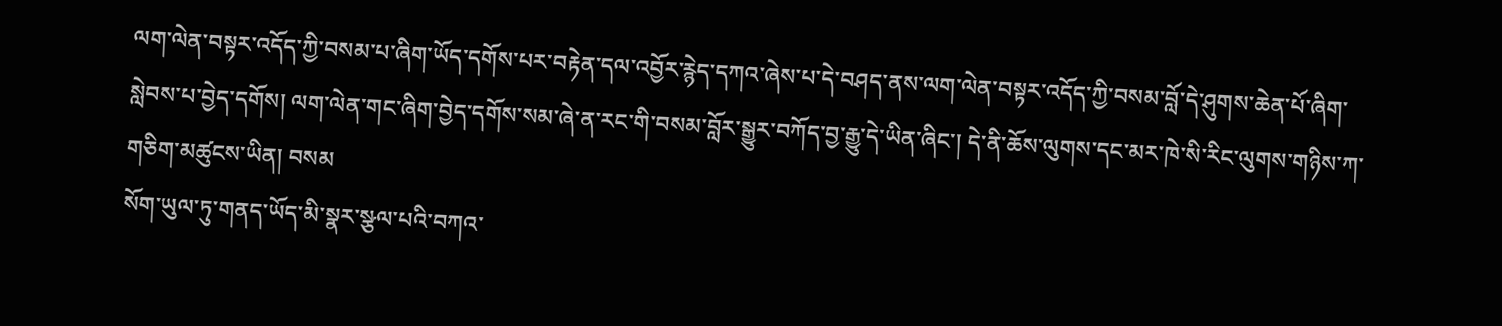ལག་ལེན་བསྟར་འདོད་ཀྱི་བསམ་པ་ཞིག་ཡོད་དགོས་པར་བརྟེན་དལ་འབྱོར་རྙེད་དཀའ་ཞེས་པ་དེ་བཤད་ནས་ལག་ལེན་བསྟར་འདོད་ཀྱི་བསམ་བློ་དེ་ཤུགས་ཆེན་པོ་ཞིག་སླེབས་པ་བྱེད་དགོས། ལག་ལེན་གང་ཞིག་བྱེད་དགོས་སམ་ཞེ་ན་རང་གི་བསམ་བློར་སྒྱུར་བཀོད་བྱ་རྒྱུ་དེ་ཡིན་ཞིང་། དེ་ནི་ཆོས་ལུགས་དང་མར་ཁེ་སི་རིང་ལུགས་གཉིས་ཀ་གཅིག་མཚུངས་ཡིན། བསམ
སོག་ཡུལ་ཏུ་གནད་ཡོད་མི་སྣར་སྩལ་པའི་བཀའ་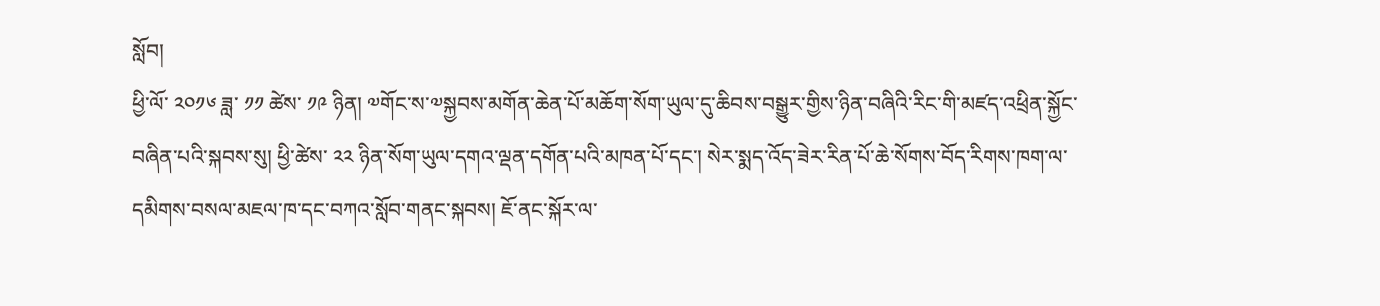སློབ།
ཕྱི་ལོ་ ༢༠༡༦ ཟླ་ ༡༡ ཚེས་ ༡༩ ཉིན། ༧གོང་ས་༧སྐྱབས་མགོན་ཆེན་པོ་མཆོག་སོག་ཡུལ་དུ་ཆིབས་བསྒྱུར་གྱིས་ཉིན་བཞིའི་རིང་གི་མཛད་འཕྲིན་སྐྱོང་བཞིན་པའི་སྐབས་སུ། ཕྱི་ཚེས་ ༢༢ ཉིན་སོག་ཡུལ་དགའ་ལྡན་དགོན་པའི་མཁན་པོ་དང་། སེར་སྨད་འོད་ཟེར་རིན་པོ་ཆེ་སོགས་བོད་རིགས་ཁག་ལ་དམིགས་བསལ་མཇལ་ཁ་དང་བཀའ་སློབ་གནང་སྐབས། ཇོ་ནང་སྐོར་ལ་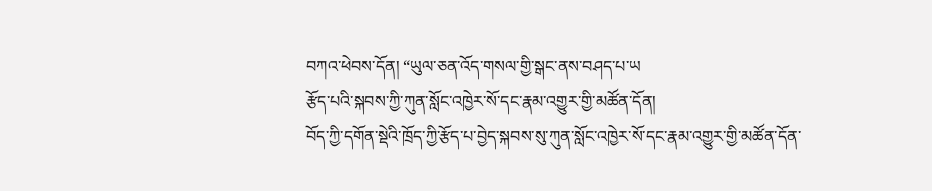བཀའ་ཕེབས་དོན། “ཡུལ་ཅན་འོད་གསལ་གྱི་སྒང་ནས་བཤད་པ་ཡ
རྩོད་པའི་སྐབས་ཀྱི་ཀུན་སློང་འཁྱེར་སོ་དང་རྣམ་འགྱུར་གྱི་མཚོན་དོན།
བོད་ཀྱི་དགོན་སྡེའི་ཁྲོད་ཀྱི་རྩོད་པ་བྱེད་སྐབས་སུ་ཀུན་སློང་འཁྱེར་སོ་དང་རྣམ་འགྱུར་གྱི་མཚོན་དོན་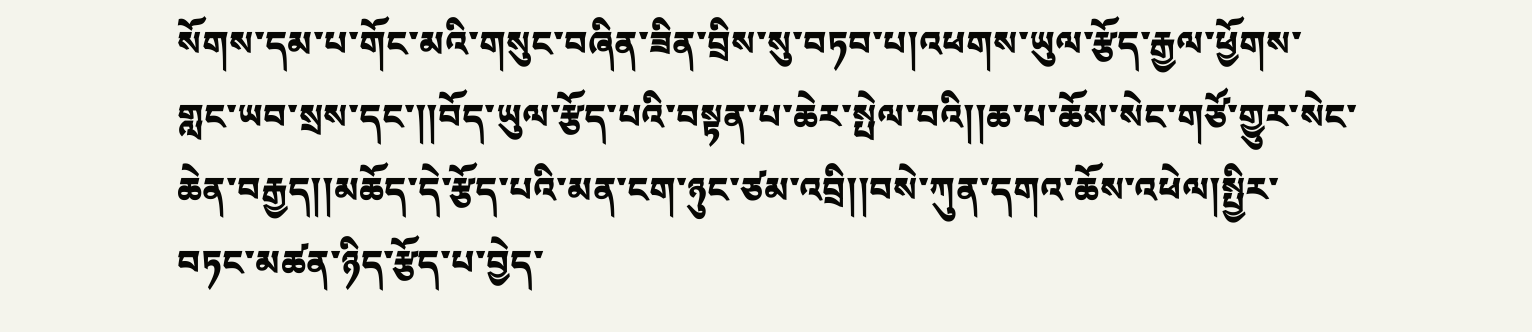སོགས་དམ་པ་གོང་མའི་གསུང་བཞིན་ཟིན་བྲིས་སུ་བཏབ་པ།འཕགས་ཡུལ་རྩོད་རྒྱལ་ཕྱོགས་གླང་ཡབ་སྲས་དང་།།བོད་ཡུལ་རྩོད་པའི་བསྟན་པ་ཆེར་སྤེལ་བའི།།ཆ་པ་ཆོས་སེང་གཙོ་གྱུར་སེང་ཆེན་བརྒྱད།།མཆོད་དེ་རྩོད་པའི་མན་ངག་ཉུང་ཙམ་འབྲི།།བསེ་ཀུན་དགའ་ཆོས་འཕེལ།སྤྱིར་བཏང་མཚན་ཉིད་རྩོད་པ་བྱེད་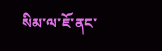སིམ་ལ་ཇོ་ནང་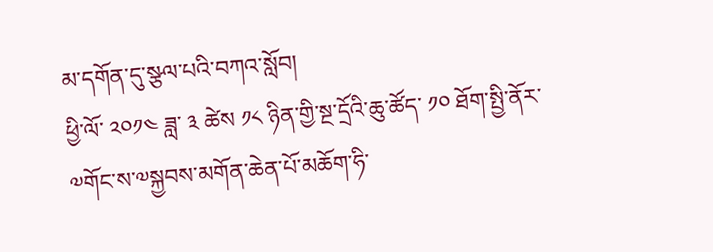མ་དགོན་དུ་སྩལ་པའི་བཀའ་སློབ།
ཕྱི་ལོ་ ༢༠༡༤ ཟླ་ ༣ ཚེས ༡༨ ཉིན་གྱི་སྔ་དྲོའི་ཆུ་ཚོད་ ༡༠ ཐོག་སྤྱི་ནོར་༧གོང་ས་༧སྐྱབས་མགོན་ཆེན་པོ་མཆོག་ཧི་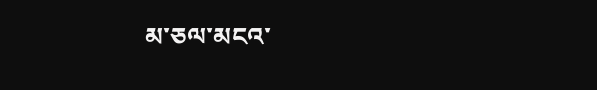མ་ཅལ་མངའ་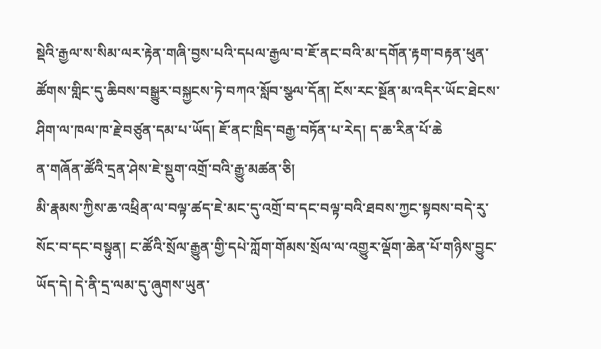སྡེའི་རྒྱལ་ས་སིམ་ལར་རྟེན་གཞི་བྱས་པའི་དཔལ་རྒྱལ་བ་ཇོ་ནང་བའི་མ་དགོན་རྟག་བརྟན་ཕུན་ཚོགས་གླིང་དུ་ཆིབས་བསྒྱུར་བསྐྱངས་ཏེ་བཀའ་སློབ་སྩལ་དོན། ངོས་རང་སྔོན་མ་འདིར་ཡོང་ཐེངས་ཤིག་ལ་ཁལ་ཁ་རྗེ་བཙུན་དམ་པ་ཡོད། ཇོ་ནང་ཁྲིད་བརྒྱ་བཏོན་པ་རེད། ད་ཆ་རིན་པོ་ཆེ
ན་གཞོན་ཚོའི་དྲན་ཤེས་ཇེ་སྡུག་འགྲོ་བའི་རྒྱུ་མཚན་ཅི།
མི་རྣམས་ཀྱིས་ཆ་འཕྲིན་ལ་བལྟ་ཚད་ཇེ་མང་དུ་འགྲོ་བ་དང་བལྟ་བའི་ཐབས་ཀྱང་སྟབས་བདེ་རུ་སོང་བ་དང་བསྟུན། ང་ཚོའི་སྲོལ་རྒྱུན་གྱི་དཔེ་ཀློག་གོམས་སྲོལ་ལ་འགྱུར་ལྡོག་ཆེན་པོ་གཉིས་བྱུང་ཡོད་དེ། དེ་ནི་དྲ་ལམ་དུ་ཞུགས་ཡུན་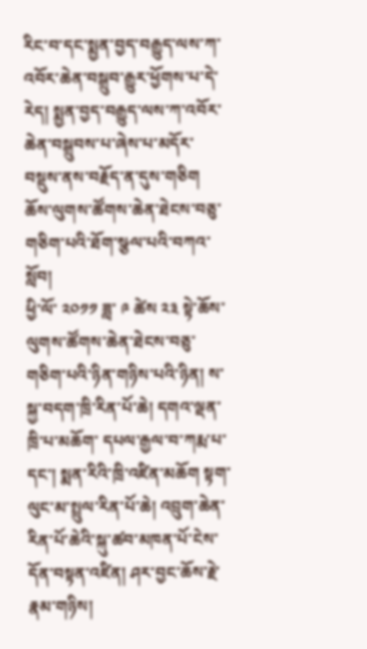རིང་བ་དང་སྨྱན་བྱད་བརྒྱུད་ལས་ཀ་འབོར་ཆེན་བསྒྲུབ་རྒྱུར་ཕྱོགས་པ་དེ་རེད། སྨྱན་བྱད་བརྒྱུད་ལས་ཀ་འབོར་ཆེན་བསྒྲུབས་པ་ཞེས་པ་མདོར་བསྡུས་ནས་བརྗོད་ན་དུས་གཅིག
ཆོས་ལུགས་ཚོགས་ཆེན་ཐེངས་བཅུ་གཅིག་པའི་ཐོག་སྩལ་པའི་བཀའ་སློབ།
ཕྱི་ལོ་ ༢༠༡༡ ཟླ་ ༩ ཚེས ༢༣ སྟེ་ཆོས་ལུགས་ཚོགས་ཆེན་ཐེངས་བཅུ་གཅིག་པའི་ཉིན་གཉིས་པའི་ཉིན། ས་སྐྱ་བདག་ཁྲི་རིན་པོ་ཆེ། དགའ་ལྡན་ཁྲི་པ་མཆོག་ དཔལ་རྒྱལ་བ་ཀརྨ་པ་དང་། སྨན་རིའི་ཁྲི་འཛིན་མཆོག སྟག་ལུང་མ་སྤྲུལ་རིན་པོ་ཆེ། འབྲུག་ཆེན་རིན་པོ་ཆེའི་སྐུ་ཚབ་མཁན་པོ་ངེས་དོན་བསྟན་འཛིན། ཤར་བྱང་ཆོས་རྗེ་རྣམ་གཉིས།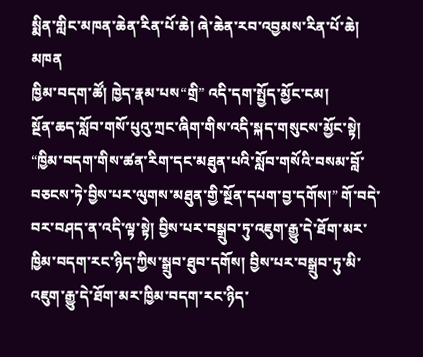སྨིན་གླིང་མཁན་ཆེན་རིན་པོ་ཆེ། ཞེ་ཆེན་རབ་འབྱམས་རིན་པོ་ཆེ། མཁན
ཁྱིམ་བདག་ཚོ། ཁྱེད་རྣམ་པས“གྲི” འདི་དག་སྤྱོད་མྱོང་ངམ།
སྔོན་ཆད་སློབ་གསོ་པུའུ་ཀྲང་ཞིག་གིས་འདི་སྐད་གསུངས་མྱོང་སྟེ། “ཁྱིམ་བདག་གིས་ཚན་རིག་དང་མཐུན་པའི་སློབ་གསོའི་བསམ་བློ་བཅངས་ཏེ་བྱིས་པར་ལུགས་མཐུན་གྱི་སྔོན་དཔག་བྱ་དགོས།” གོ་བདེ་བར་བཤད་ན་འདི་ལྟ་སྟེ། བྱིས་པར་བསྒྲུབ་ཏུ་འཇུག་རྒྱུ་དེ་ཐོག་མར་ཁྱིམ་བདག་རང་ཉིད་ཀྱིས་སྒྲུབ་ཐུབ་དགོས། བྱིས་པར་བསྒྲུབ་ཏུ་མི་འཇུག་རྒྱུ་དེ་ཐོག་མར་ཁྱིམ་བདག་རང་ཉིད་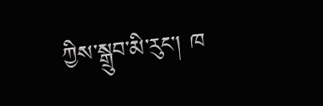ཀྱིས་སྒྲུབ་མི་རུང་། ཁ